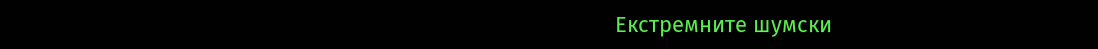Екстремните шумски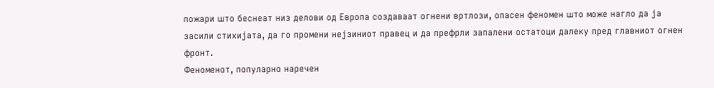пожари што беснеат низ делови од Европа создаваат огнени вртлози, опасен феномен што може нагло да ја засили стихијата, да го промени нејзиниот правец и да префрли запалени остатоци далеку пред главниот огнен фронт.
Феноменот, популарно наречен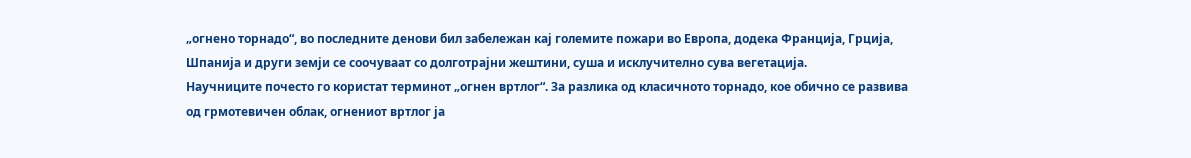„огнено торнадо“, во последните денови бил забележан кај големите пожари во Европа, додека Франција, Грција, Шпанија и други земји се соочуваат со долготрајни жештини, суша и исклучително сува вегетација.
Научниците почесто го користат терминот „огнен вртлог“. За разлика од класичното торнадо, кое обично се развива од грмотевичен облак, огнениот вртлог ја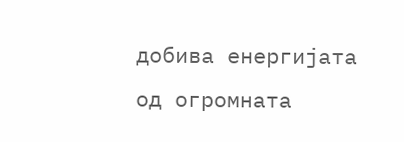добива енергијата од огромната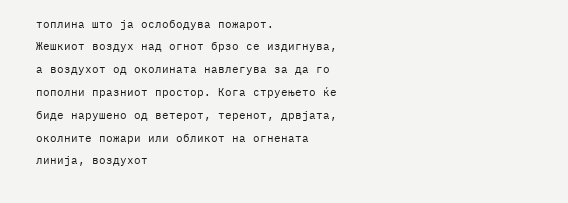топлина што ја ослободува пожарот.
Жешкиот воздух над огнот брзо се издигнува, а воздухот од околината навлегува за да го пополни празниот простор. Кога струењето ќе биде нарушено од ветерот, теренот, дрвјата, околните пожари или обликот на огнената линија, воздухот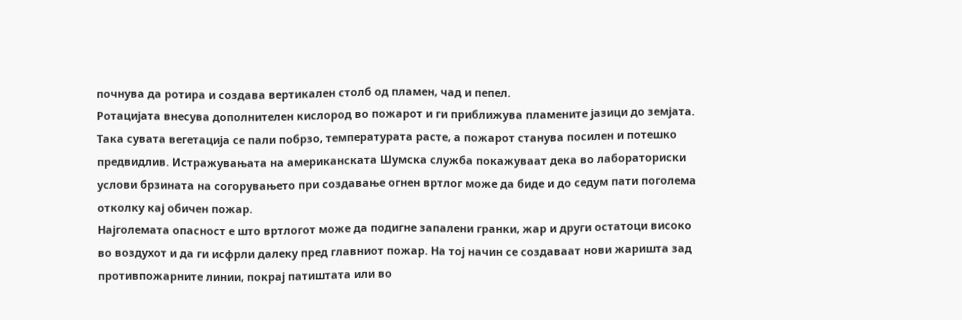почнува да ротира и создава вертикален столб од пламен, чад и пепел.
Ротацијата внесува дополнителен кислород во пожарот и ги приближува пламените јазици до земјата. Така сувата вегетација се пали побрзо, температурата расте, а пожарот станува посилен и потешко предвидлив. Истражувањата на американската Шумска служба покажуваат дека во лабораториски услови брзината на согорувањето при создавање огнен вртлог може да биде и до седум пати поголема отколку кај обичен пожар.
Најголемата опасност е што вртлогот може да подигне запалени гранки, жар и други остатоци високо во воздухот и да ги исфрли далеку пред главниот пожар. На тој начин се создаваат нови жаришта зад противпожарните линии, покрај патиштата или во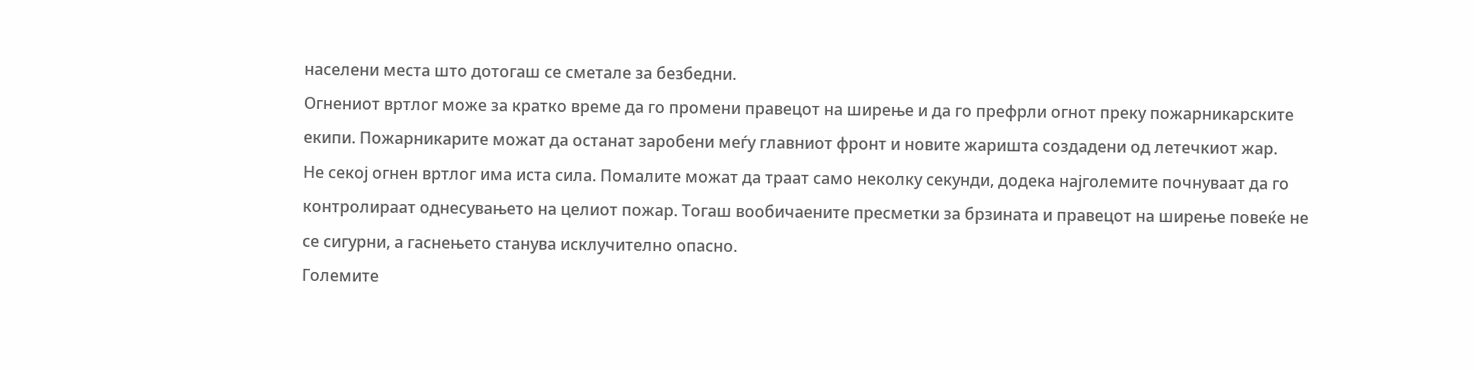населени места што дотогаш се сметале за безбедни.
Огнениот вртлог може за кратко време да го промени правецот на ширење и да го префрли огнот преку пожарникарските екипи. Пожарникарите можат да останат заробени меѓу главниот фронт и новите жаришта создадени од летечкиот жар.
Не секој огнен вртлог има иста сила. Помалите можат да траат само неколку секунди, додека најголемите почнуваат да го контролираат однесувањето на целиот пожар. Тогаш вообичаените пресметки за брзината и правецот на ширење повеќе не се сигурни, а гаснењето станува исклучително опасно.
Големите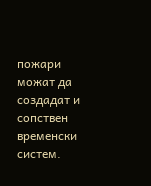пожари можат да создадат и сопствен временски систем.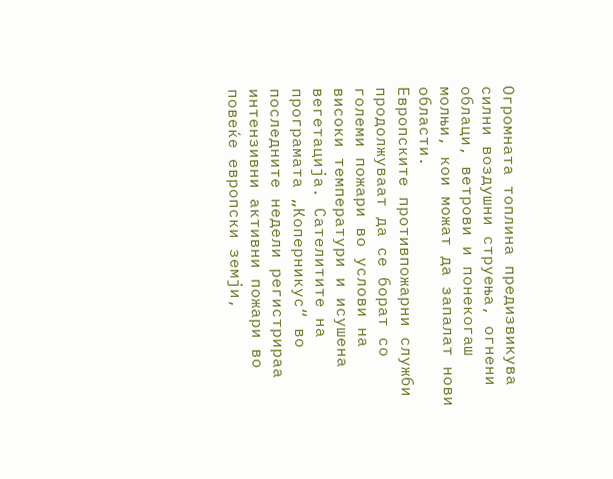Огромната топлина предизвикува силни воздушни струења, огнени облаци, ветрови и понекогаш молњи, кои можат да запалат нови области.
Европските противпожарни служби продолжуваат да се борат со големи пожари во услови на високи температури и исушена вегетација. Сателитите на програмата „Коперникус“ во последните недели регистрираа интензивни активни пожари во повеќе европски земји,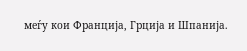меѓу кои Франција, Грција и Шпанија.